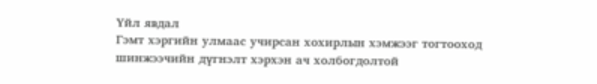Үйл явдал
Гэмт хэргийн улмаас учирсан хохирлын хэмжээг тогтооход шинжээчийн дүгнэлт хэрхэн ач холбогдолтой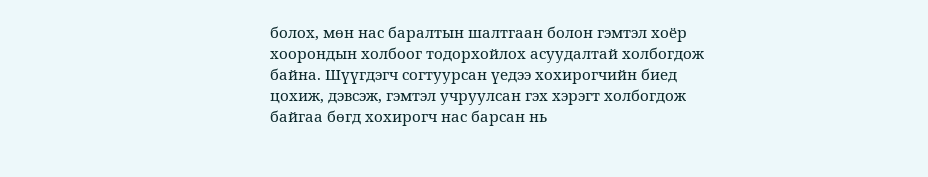болох, мөн нас баралтын шалтгаан болон гэмтэл хоёр хоорондын холбоог тодорхойлох асуудалтай холбогдож байна. Шүүгдэгч согтуурсан үедээ хохирогчийн биед цохиж, дэвсэж, гэмтэл учруулсан гэх хэрэгт холбогдож байгаа бөгд хохирогч нас барсан нь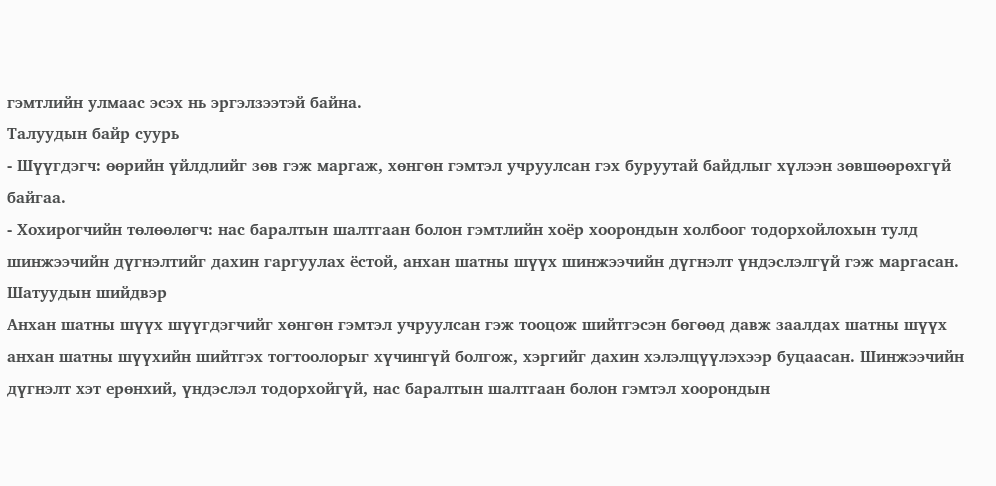гэмтлийн улмаас эсэх нь эргэлзээтэй байна.
Талуудын байр суурь
- Шүүгдэгч: өөрийн үйлдлийг зөв гэж маргаж, хөнгөн гэмтэл учруулсан гэх буруутай байдлыг хүлээн зөвшөөрөхгүй байгаа.
- Хохирогчийн төлөөлөгч: нас баралтын шалтгаан болон гэмтлийн хоёр хоорондын холбоог тодорхойлохын тулд шинжээчийн дүгнэлтийг дахин гаргуулах ёстой, анхан шатны шүүх шинжээчийн дүгнэлт үндэслэлгүй гэж маргасан.
Шатуудын шийдвэр
Анхан шатны шүүх шүүгдэгчийг хөнгөн гэмтэл учруулсан гэж тооцож шийтгэсэн бөгөөд давж заалдах шатны шүүх анхан шатны шүүхийн шийтгэх тогтоолорыг хүчингүй болгож, хэргийг дахин хэлэлцүүлэхээр буцаасан. Шинжээчийн дүгнэлт хэт ерөнхий, үндэслэл тодорхойгүй, нас баралтын шалтгаан болон гэмтэл хоорондын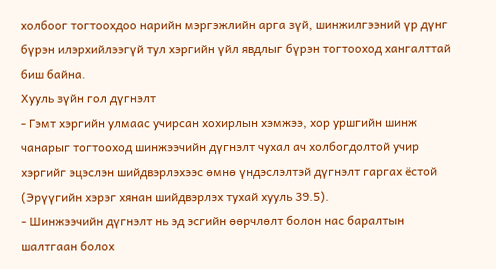холбоог тогтоохдоо нарийн мэргэжлийн арга зүй, шинжилгээний үр дүнг бүрэн илэрхийлээгүй тул хэргийн үйл явдлыг бүрэн тогтооход хангалттай биш байна.
Хууль зүйн гол дүгнэлт
- Гэмт хэргийн улмаас учирсан хохирлын хэмжээ, хор уршгийн шинж чанарыг тогтооход шинжээчийн дүгнэлт чухал ач холбогдолтой учир хэргийг эцэслэн шийдвэрлэхээс өмнө үндэслэлтэй дүгнэлт гаргах ёстой (Эрүүгийн хэрэг хянан шийдвэрлэх тухай хууль 39.5).
- Шинжээчийн дүгнэлт нь эд эсгийн өөрчлөлт болон нас баралтын шалтгаан болох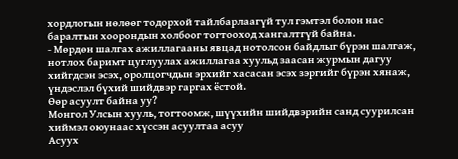хордлогын нөлөөг тодорхой тайлбарлаагүй тул гэмтэл болон нас баралтын хоорондын холбоог тогтооход хангалтгүй байна.
- Мөрдөн шалгах ажиллагааны явцад нотолсон байдлыг бүрэн шалгаж, нотлох баримт цуглуулах ажиллагаа хуульд заасан журмын дагуу хийгдсэн эсэх, оролцогчдын эрхийг хасасан эсэх зэргийг бүрэн хянаж, үндэслэл бүхий шийдвэр гаргах ёстой.
Өөр асуулт байна уу?
Монгол Улсын хууль, тогтоомж, шүүхийн шийдвэрийн санд суурилсан хиймэл оюунаас хүссэн асуултаа асуу
Асуух